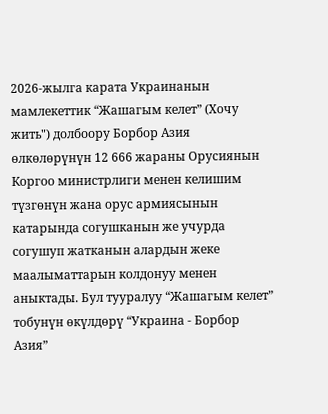2026-жылга карата Украинанын мамлекеттик “Жашагым келет” (Хочу жить") долбоору Борбор Азия өлкөлөрүнүн 12 666 жараны Орусиянын Коргоо министрлиги менен келишим түзгөнүн жана орус армиясынын катарында согушканын же учурда согушуп жатканын алардын жеке маалыматтарын колдонуу менен аныктады. Бул тууралуу “Жашагым келет” тобунүн өкүлдөрү “Украина - Борбор Азия”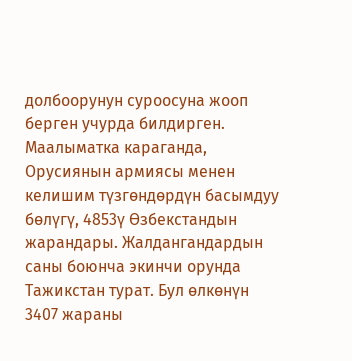долбоорунун суроосуна жооп берген учурда билдирген.
Маалыматка караганда, Орусиянын армиясы менен келишим түзгөндөрдүн басымдуу бөлүгү, 4853ү Өзбекстандын жарандары. Жалдангандардын саны боюнча экинчи орунда Тажикстан турат. Бул өлкөнүн 3407 жараны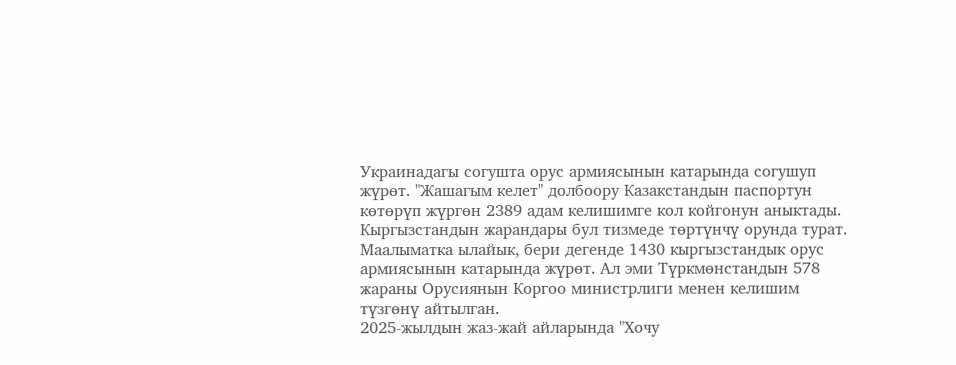Украинадагы согушта орус армиясынын катарында согушуп жүрөт. "Жашагым келет" долбоору Казакстандын паспортун көтөрүп жүргөн 2389 адам келишимге кол койгонун аныктады. Кыргызстандын жарандары бул тизмеде төртүнчү орунда турат. Маалыматка ылайык, бери дегенде 1430 кыргызстандык орус армиясынын катарында жүрөт. Ал эми Түркмөнстандын 578 жараны Орусиянын Коргоо министрлиги менен келишим түзгөнү айтылган.
2025-жылдын жаз-жай айларында "Хочу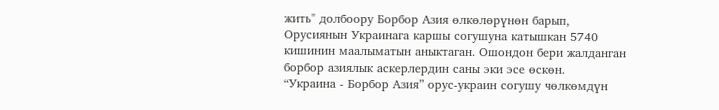жить" долбоору Борбор Азия өлкөлөрүнөн барып, Орусиянын Украинага каршы согушуна катышкан 5740 кишинин маалыматын аныктаган. Ошондон бери жалданган борбор азиялык аскерлердин саны эки эсе өскөн.
“Украина - Борбор Азия” орус-украин согушу чөлкөмдүн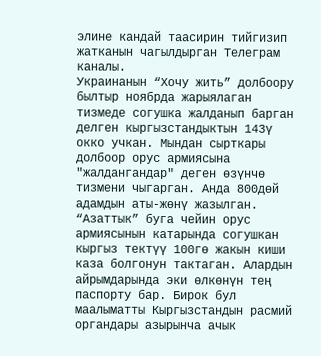элине кандай таасирин тийгизип жатканын чагылдырган Телеграм каналы.
Украинанын “Хочу жить” долбоору былтыр ноябрда жарыялаган тизмеде согушка жалданып барган делген кыргызстандыктын 143ү окко учкан. Мындан сырткары долбоор орус армиясына "жалдангандар" деген өзүнчө тизмени чыгарган. Анда 800дөй адамдын аты-жөнү жазылган. “Азаттык” буга чейин орус армиясынын катарында согушкан кыргыз тектүү 100гө жакын киши каза болгонун тактаган. Алардын айрымдарында эки өлкөнүн тең паспорту бар. Бирок бул маалыматты Кыргызстандын расмий органдары азырынча ачык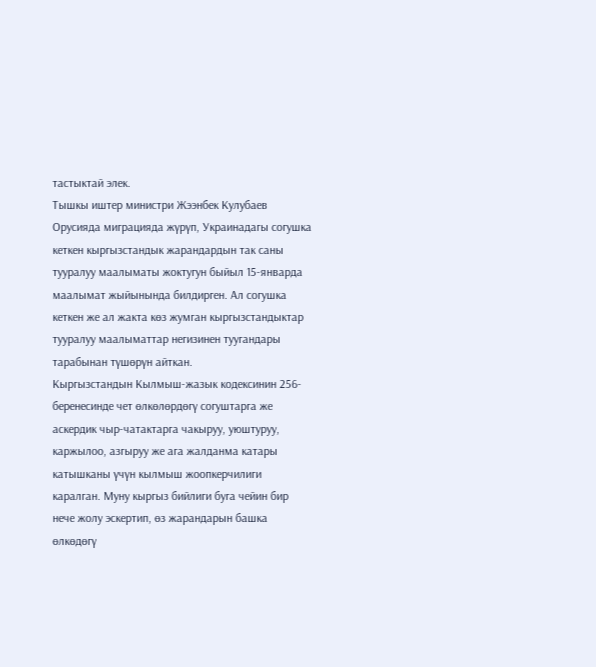тастыктай элек.
Тышкы иштер министри Жээнбек Кулубаев Орусияда миграцияда жүрүп, Украинадагы согушка кеткен кыргызстандык жарандардын так саны тууралуу маалыматы жоктугун быйыл 15-январда маалымат жыйынында билдирген. Ал согушка кеткен же ал жакта көз жумган кыргызстандыктар тууралуу маалыматтар негизинен туугандары тарабынан түшөрүн айткан.
Кыргызстандын Кылмыш-жазык кодексинин 256-беренесинде чет өлкөлөрдөгү согуштарга же аскердик чыр-чатактарга чакыруу, уюштуруу, каржылоо, азгыруу же ага жалданма катары катышканы үчүн кылмыш жоопкерчилиги каралган. Муну кыргыз бийлиги буга чейин бир нече жолу эскертип, өз жарандарын башка өлкөдөгү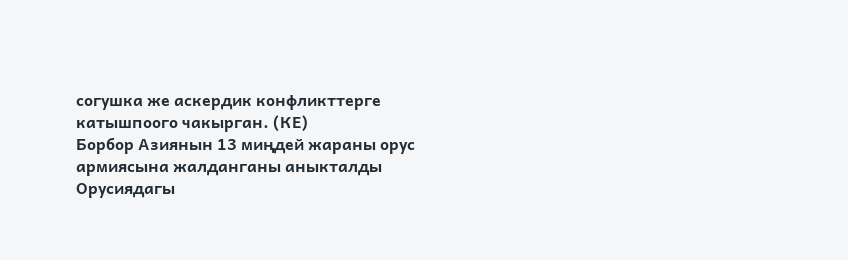согушка же аскердик конфликттерге катышпоого чакырган. (КЕ)
Борбор Азиянын 13 миңдей жараны орус армиясына жалданганы аныкталды
Орусиядагы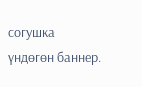согушка үндөгөн баннер.